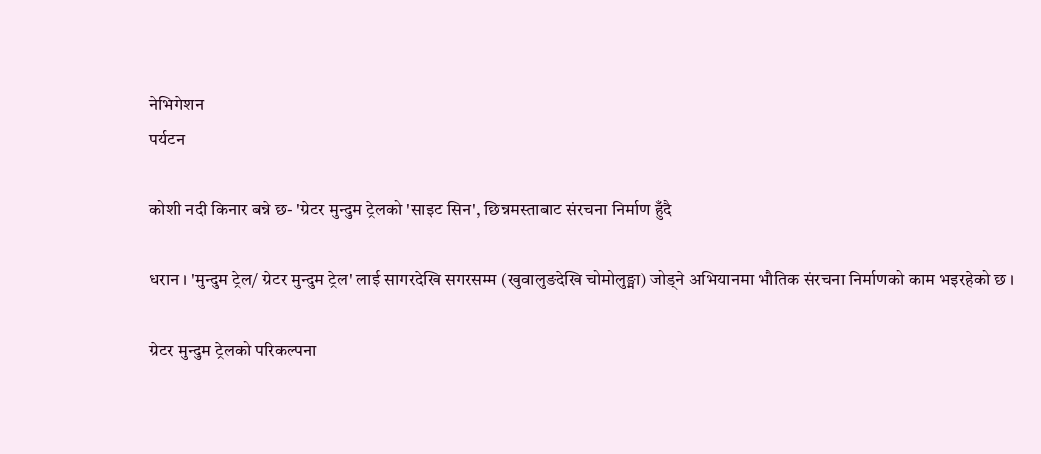नेभिगेशन
पर्यटन

कोशी नदी किनार बन्ने छ- 'ग्रेटर मुन्दुम ट्रेलको 'साइट सिन', छिन्नमस्ताबाट संरचना निर्माण हुँदै

धरान । 'मुन्दुम ट्रेल/ ग्रेटर मुन्दुम ट्रेल' लाई सागरदेखि सगरसम्म (खुवालुङदेखि चोमोलुङ्मा) जोड्ने अभियानमा भौतिक संरचना निर्माणको काम भइरहेको छ ।

ग्रेटर मुन्दुम ट्रेलको परिकल्पना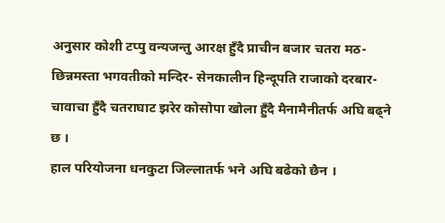अनुसार कोशी टप्पु वन्यजन्तु आरक्ष हुँदै प्राचीन बजार चतरा मठ- छिन्नमस्ता भगवतीको मन्दिर- सेनकालीन हिन्दूपति राजाको दरबार- चावाचा हुँदै चतराघाट झरेर कोसोपा खोला हुँदै मैनामैनीतर्फ अघि बढ्ने छ ।
हाल परियोजना धनकुटा जिल्लातर्फ भने अघि बढेको छैन ।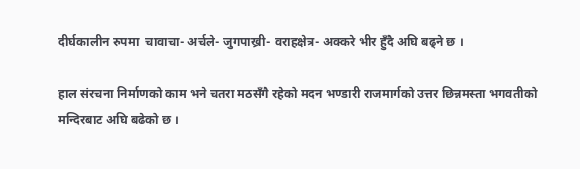दीर्घकालीन रुपमा  चावाचा- अर्चले- जुगपाख्री- वराहक्षेत्र- अक्करे भीर हुँदै अघि बढ्ने छ ।

हाल संरचना निर्माणको काम भने चतरा मठसँगै रहेको मदन भण्डारी राजमार्गको उत्तर छिन्नमस्ता भगवतीको मन्दिरबाट अघि बढेको छ ।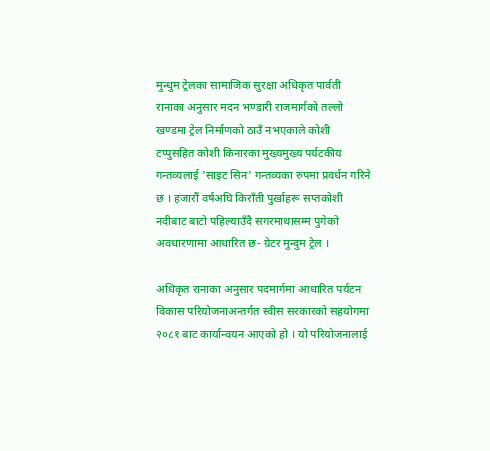मुन्धुम ट्रेलका सामाजिक सुरक्षा अधिकृत पार्वती रानाका अनुसार मदन भण्डारी राजमार्गको तल्लो खण्डमा ट्रेल निर्माणको ठाउँ नभएकाले कोशी टप्पुसहित कोशी किनारका मुख्यमुख्य पर्यटकीय गन्तव्यलाई 'साइट सिन' गन्तव्यका रुपमा प्रवर्धन गरिने छ । हजारौं वर्षअघि किराँती पुर्खाहरू सप्तकोशी नदीबाट बाटो पहिल्याउँदै सगरमाथासम्म पुगेको अवधारणामा आधारित छ- ग्रेटर मुन्दुम ट्रेल ।

अधिकृत रानाका अनुसार पदमार्गमा आधारित पर्यटन विकास परियोजनाअन्तर्गत स्वीस सरकारको सहयोगमा २०८१ बाट कार्यान्वयन आएको हो । यो परियोजनालाई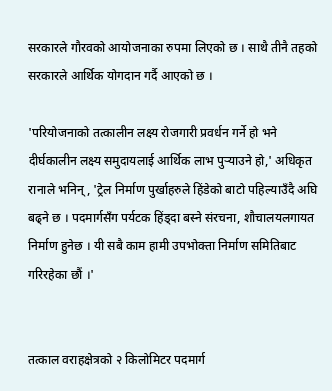सरकारले गौरवको आयोजनाका रुपमा लिएको छ । साथै तीनै तहको सरकारले आर्थिक योगदान गर्दै आएको छ ।

'परियोजनाको तत्कालीन लक्ष्य रोजगारी प्रवर्धन गर्ने हो भने दीर्घकालीन लक्ष्य समुदायलाई आर्थिक लाभ पुर्‍याउने हो,' अधिकृत रानाले भनिन्, 'ट्रेल निर्माण पुर्खाहरुले हिंडेको बाटो पहिल्याउँदै अघि बढ्ने छ । पदमार्गसँग पर्यटक हिंड्दा बस्ने संरचना, शौचालयलगायत निर्माण हुनेछ । यी सबै काम हामी उपभोक्ता निर्माण समितिबाट गरिरहेका छौं ।'


तत्काल वराहक्षेत्रको २ किलोमिटर पदमार्ग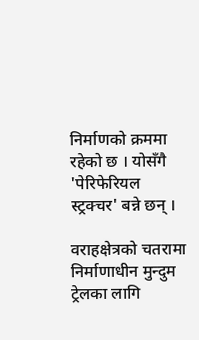निर्माणको क्रममा रहेको छ । योसँगै 'पेरिफेरियल स्ट्रक्चर' बन्ने छन् ।

वराहक्षेत्रको चतरामा निर्माणाधीन मुन्दुम ट्रेलका लागि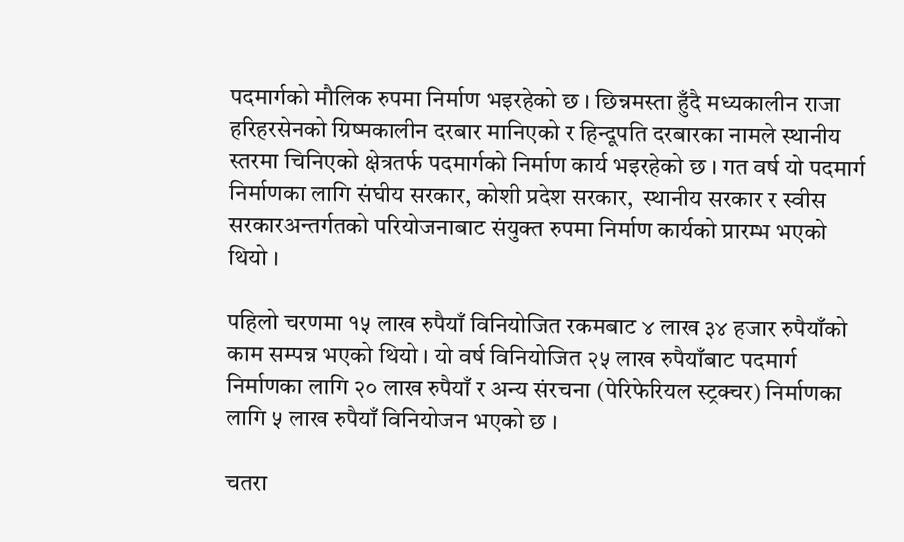पदमार्गको मौलिक रुपमा निर्माण भइरहेको छ । छिन्नमस्ता हुँदै मध्यकालीन राजा हरिहरसेनको ग्रिष्मकालीन दरबार मानिएको र हिन्दूपति दरबारका नामले स्थानीय स्तरमा चिनिएको क्षेत्रतर्फ पदमार्गको निर्माण कार्य भइरहेको छ । गत वर्ष यो पदमार्ग निर्माणका लागि संघीय सरकार, कोशी प्रदेश सरकार,  स्थानीय सरकार र स्वीस सरकारअन्तर्गतको परियोजनाबाट संयुक्त रुपमा निर्माण कार्यको प्रारम्भ भएको थियो ।

पहिलो चरणमा १५ लाख रुपैयाँ विनियोजित रकमबाट ४ लाख ३४ हजार रुपैयाँको काम सम्पन्न भएको थियो । यो वर्ष विनियोजित २५ लाख रुपैयाँबाट पदमार्ग निर्माणका लागि २० लाख रुपैयाँ र अन्य संरचना (पेरिफेरियल स्ट्रक्चर) निर्माणका लागि ५ लाख रुपैयाँ विनियोजन भएको छ ।

चतरा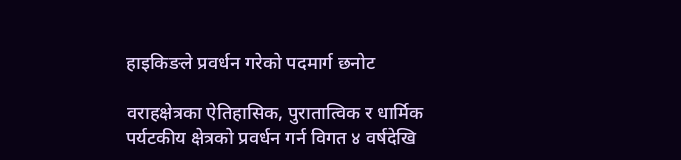हाइकिङले प्रवर्धन गरेको पदमार्ग छनोट

वराहक्षेत्रका ऐतिहासिक, पुरातात्विक र धार्मिक पर्यटकीय क्षेत्रको प्रवर्धन गर्न विगत ४ वर्षदेखि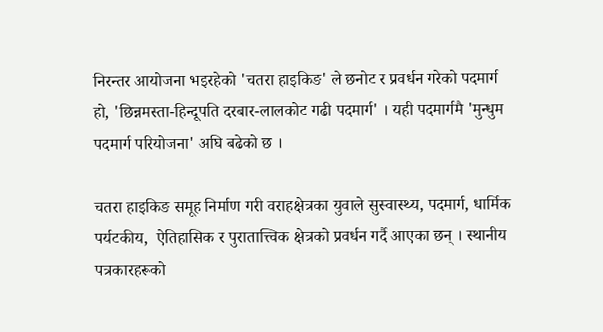निरन्तर आयोजना भइरहेको 'चतरा हाइकिङ' ले छनोट र प्रवर्धन गरेको पदमार्ग हो, 'छिन्नमस्ता-हिन्दूपति दरबार-लालकोट गढी पदमार्ग' । यही पदमार्गमै 'मुन्धुम पदमार्ग परियोजना' अघि बढेको छ ।

चतरा हाइकिङ समूह निर्माण गरी वराहक्षेत्रका युवाले सुस्वास्थ्य, पदमार्ग, धार्मिक पर्यटकीय,  ऐतिहासिक र पुरातात्त्विक क्षेत्रको प्रवर्धन गर्दै आएका छन् । स्थानीय पत्रकारहरूको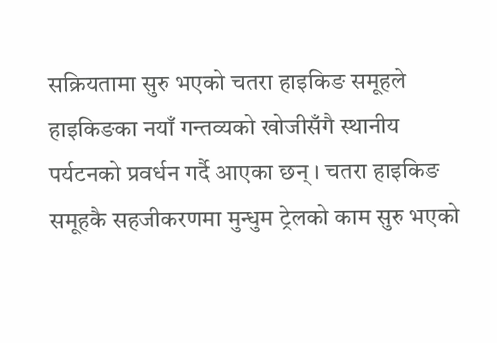सक्रियतामा सुरु भएको चतरा हाइकिङ समूहले हाइकिङका नयाँ गन्तव्यको खोजीसँगै स्थानीय पर्यटनको प्रवर्धन गर्दै आएका छन् । चतरा हाइकिङ समूहकै सहजीकरणमा मुन्धुम ट्रेलको काम सुरु भएको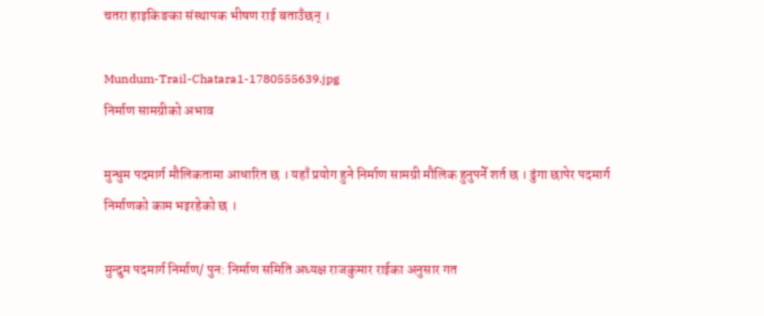चतरा हाइकिङका संस्थापक भीषण राई बताउँछन् ।

Mundum-Trail-Chatara1-1780555639.jpg
निर्माण सामग्रीको अभाव

मुन्धुम पदमार्ग मौलिकतामा आधारित छ । यहाँ प्रयोग हुने निर्माण सामग्री मौलिक हुनुपर्ने शर्त छ । ढुंगा छापेर पदमार्ग निर्माणको काम भइरहेको छ ।

मुन्दुम पदमार्ग निर्माण/ पुन: निर्माण समिति अध्यक्ष राजकुमार राईका अनुसार गत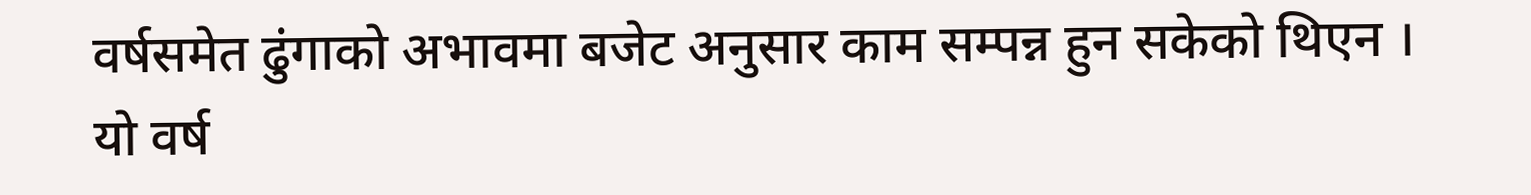वर्षसमेत ढुंगाको अभावमा बजेट अनुसार काम सम्पन्न हुन सकेको थिएन । यो वर्ष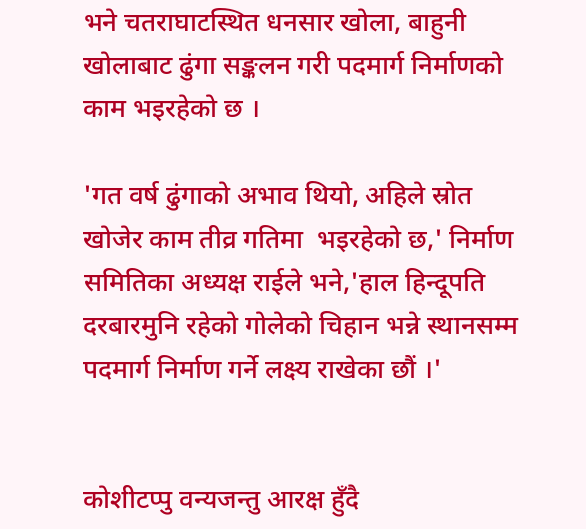भने चतराघाटस्थित धनसार खोला, बाहुनी खोलाबाट ढुंगा सङ्कलन गरी पदमार्ग निर्माणको काम भइरहेको छ ।

'गत वर्ष ढुंगाको अभाव थियो, अहिले स्रोत खोजेर काम तीव्र गतिमा  भइरहेको छ,' निर्माण समितिका अध्यक्ष राईले भने,'हाल हिन्दूपति दरबारमुनि रहेको गोलेको चिहान भन्ने स्थानसम्म पदमार्ग निर्माण गर्ने लक्ष्य राखेका छौं ।'


कोशीटप्पु वन्यजन्तु आरक्ष हुँदै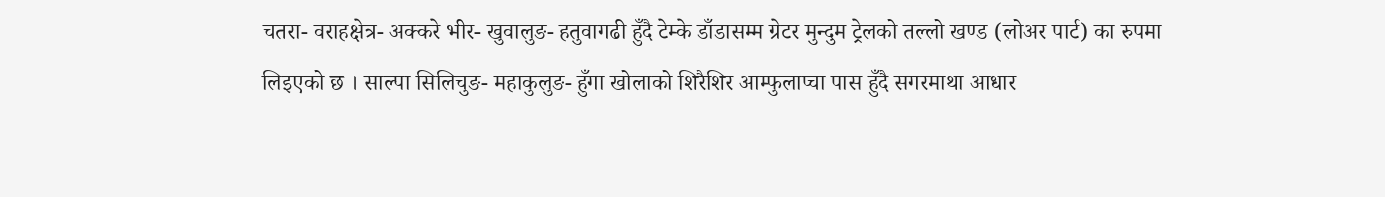चतरा- वराहक्षेत्र- अक्करे भीर- खुवालुङ- हतुवागढी हुँदै टेम्के डाँडासम्म ग्रेटर मुन्दुम ट्रेलको तल्लो खण्ड (लोअर पार्ट) का रुपमा लिइएको छ । साल्पा सिलिचुङ- महाकुलुङ- हुँगा खोलाको शिरैशिर आम्फुलाप्चा पास हुँदै सगरमाथा आधार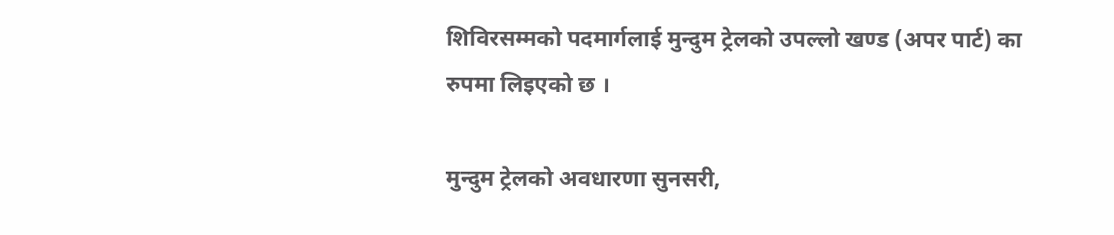शिविरसम्मको पदमार्गलाई मुन्दुम ट्रेलको उपल्लो खण्ड (अपर पार्ट) का रुपमा लिइएको छ ।

मुन्दुम ट्रेलको अवधारणा सुनसरी,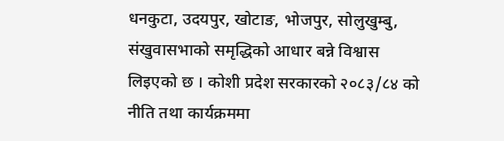धनकुटा, उदयपुर, खोटाङ, भोजपुर, सोलुखुम्बु, संखुवासभाको समृद्धिको आधार बन्ने विश्वास लिइएको छ । कोशी प्रदेश सरकारको २०८३/८४ को नीति तथा कार्यक्रममा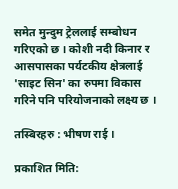समेत मुन्दुम ट्रेललाई सम्बोधन गरिएको छ । कोशी नदी किनार र आसपासका पर्यटकीय क्षेत्रलाई 'साइट सिन' का रुपमा विकास गरिने पनि परियोजनाको लक्ष्य छ ।

तस्बिरहरु : भीषण राई ।

प्रकाशित मिति: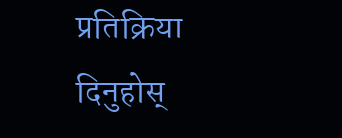प्रतिक्रिया दिनुहोस्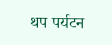थप पर्यटन